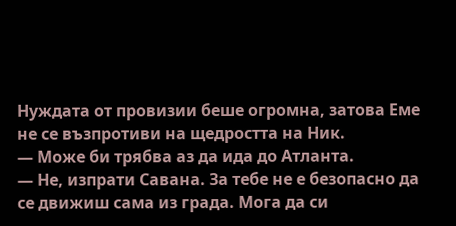Нуждата от провизии беше огромна, затова Еме не се възпротиви на щедростта на Ник.
— Може би трябва аз да ида до Атланта.
— Не, изпрати Савана. За тебе не е безопасно да се движиш сама из града. Мога да си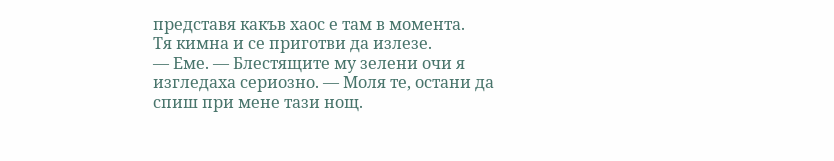представя какъв хаос е там в момента.
Тя кимна и се приготви да излезе.
— Еме. — Блестящите му зелени очи я изгледаха сериозно. — Моля те, остани да спиш при мене тази нощ.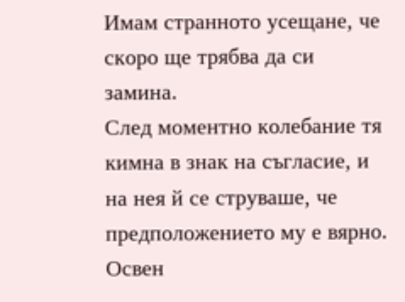Имам странното усещане, че скоро ще трябва да си замина.
След моментно колебание тя кимна в знак на съгласие, и на нея й се струваше, че предположението му е вярно. Освен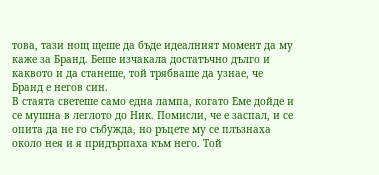това, тази нощ щеше да бъде идеалният момент да му каже за Бранд. Беше изчакала достатъчно дълго и каквото и да станеше, той трябваше да узнае, че Бранд е негов син.
В стаята светеше само една лампа, когато Еме дойде и се мушна в леглото до Ник. Помисли, че е заспал, и се опита да не го събужда, но ръцете му се плъзнаха около нея и я придърпаха към него. Той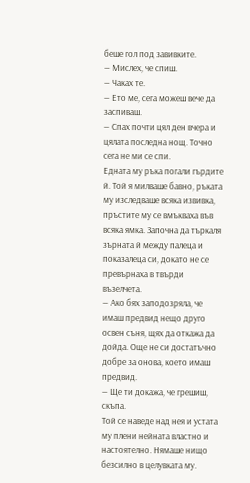беше гол под завивките.
— Мислех, че спиш.
— Чаках те.
— Ето ме, сега можеш вече да заспиваш.
— Спах почти цял ден вчера и цялата последна нощ. Точно сега не ми се спи.
Едната му ръка погали гърдите й. Той я милваше бавно, ръката му изследваше всяка извивка, пръстите му се вмъкваха във всяка ямка. Започна да търкаля зърната й между палеца и показалеца си, докато не се превърнаха в твърди възелчета.
— Ако бях заподозряла, че имаш предвид нещо друго освен съня, щях да откажа да дойда. Още не си достатъчно добре за онова, което имаш предвид.
— Ще ти докажа, че грешиш, скъпа.
Той се наведе над нея и устата му плени нейната властно и настоятелно. Нямаше нищо безсилно в целувката му.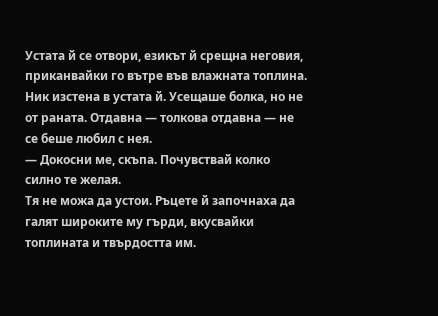Устата й се отвори, езикът й срещна неговия, приканвайки го вътре във влажната топлина.
Ник изстена в устата й. Усещаше болка, но не от раната. Отдавна — толкова отдавна — не се беше любил с нея.
— Докосни ме, скъпа. Почувствай колко силно те желая.
Тя не можа да устои. Ръцете й започнаха да галят широките му гърди, вкусвайки топлината и твърдостта им.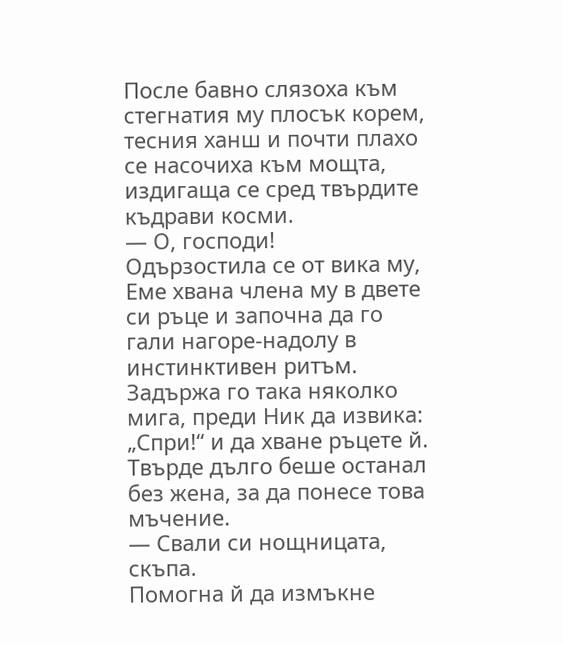После бавно слязоха към стегнатия му плосък корем, тесния ханш и почти плахо се насочиха към мощта, издигаща се сред твърдите къдрави косми.
— О, господи!
Одързостила се от вика му, Еме хвана члена му в двете си ръце и започна да го гали нагоре-надолу в инстинктивен ритъм. Задържа го така няколко мига, преди Ник да извика: „Спри!“ и да хване ръцете й.
Твърде дълго беше останал без жена, за да понесе това мъчение.
— Свали си нощницата, скъпа.
Помогна й да измъкне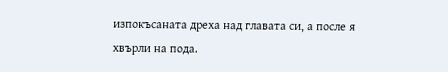изпокъсаната дреха над главата си, а после я хвърли на пода.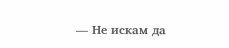— Не искам да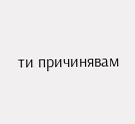ти причинявам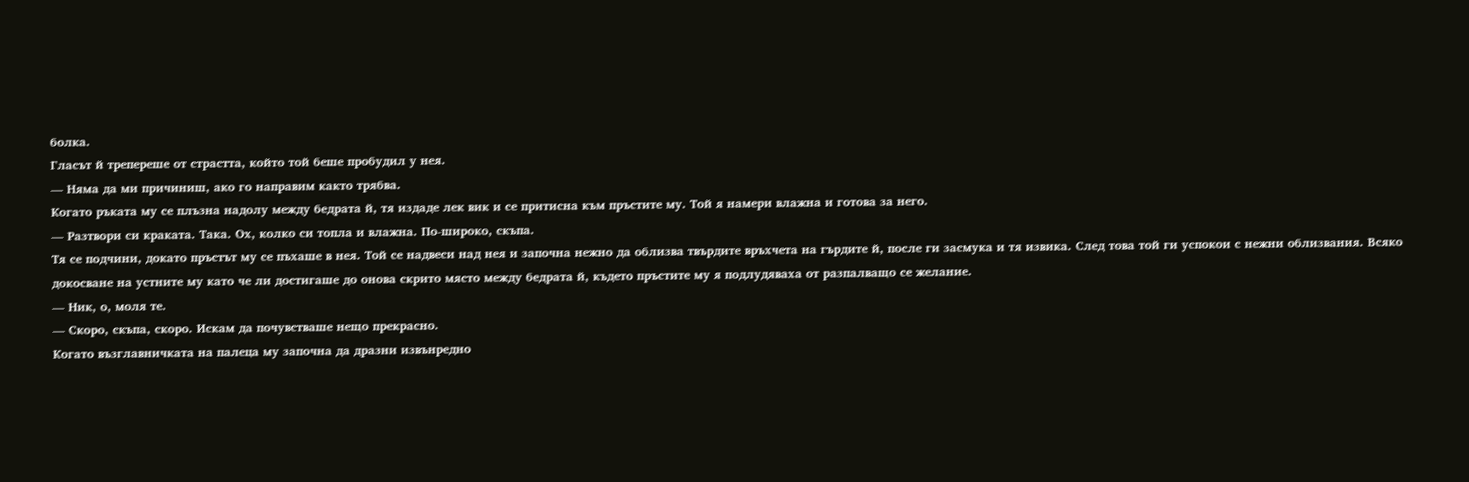болка.
Гласът й трепереше от страстта, който той беше пробудил у нея.
— Няма да ми причиниш, ако го направим както трябва.
Когато ръката му се плъзна надолу между бедрата й, тя издаде лек вик и се притисна към пръстите му. Той я намери влажна и готова за него.
— Разтвори си краката. Така. Ох, колко си топла и влажна. По-широко, скъпа.
Тя се подчини, докато пръстът му се пъхаше в нея. Той се надвеси над нея и започна нежно да облизва твърдите връхчета на гърдите й, после ги засмука и тя извика. След това той ги успокои с нежни облизвания. Всяко докосване на устните му като че ли достигаше до онова скрито място между бедрата й, където пръстите му я подлудяваха от разпалващо се желание.
— Ник, о, моля те.
— Скоро, скъпа, скоро. Искам да почувстваше нещо прекрасно.
Когато възглавничката на палеца му започна да дразни извънредно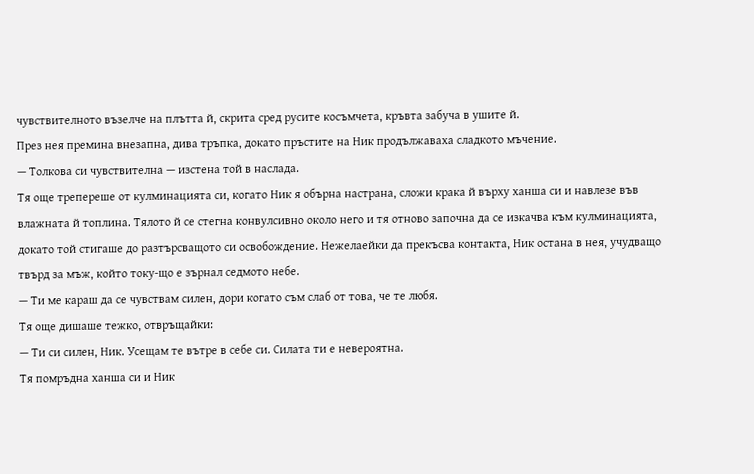чувствителното възелче на плътта й, скрита сред русите косъмчета, кръвта забуча в ушите й.
През нея премина внезапна, дива тръпка, докато пръстите на Ник продължаваха сладкото мъчение.
— Толкова си чувствителна — изстена той в наслада.
Тя още трепереше от кулминацията си, когато Ник я обърна настрана, сложи крака й върху ханша си и навлезе във влажната й топлина. Тялото й се стегна конвулсивно около него и тя отново започна да се изкачва към кулминацията, докато той стигаше до разтърсващото си освобождение. Нежелаейки да прекъсва контакта, Ник остана в нея, учудващо твърд за мъж, който току-що е зърнал седмото небе.
— Ти ме караш да се чувствам силен, дори когато съм слаб от това, че те любя.
Тя още дишаше тежко, отвръщайки:
— Ти си силен, Ник. Усещам те вътре в себе си. Силата ти е невероятна.
Тя помръдна ханша си и Ник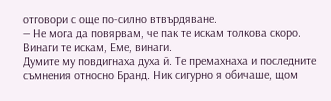отговори с още по-силно втвърдяване.
— Не мога да повярвам, че пак те искам толкова скоро. Винаги те искам, Еме, винаги.
Думите му повдигнаха духа й. Те премахнаха и последните съмнения относно Бранд. Ник сигурно я обичаше, щом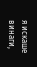я искаше винаги,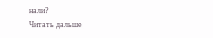нали?
Читать дальше